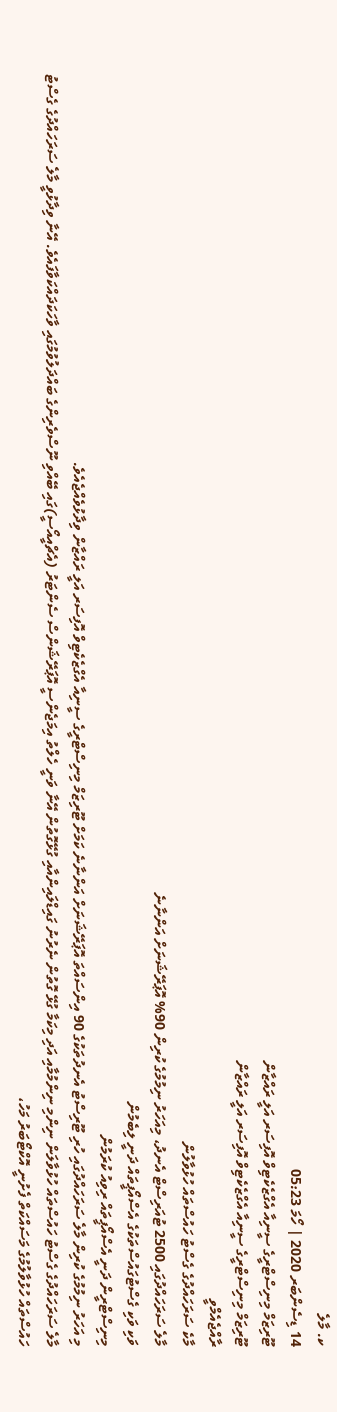ކ. މާލެ
14 ޑިސެންބަރ 2020 | ހޯމަ 05:23
ޓޫރިޒަމް މިނިސްޓްރީގެ ސީނިއާ އެގްޒެކެޓިވް އޮފިސަރ އަލީ ރައްޒާން
ޓޫރިޒަމް މިނިސްޓްރީގެ ސީނިއާ އެގްޒެކެޓިވް އޮފިސަރ އަލީ ރައްޒާން
ރާއްޖެއެމްވީ
މާކެ ސަރަހައްދުގެ ގެސްޓު ހައުސްތައް ހުޅުވާލުން
މާލެ ސަރަހައްދުގައި 2500 ޓުއަރިސްޓް އެނދު، މިއަހަރު ނިމުމުގެ ކުރިން 90% އޮޕަރޭޝަނަށް އަންނާނެ
ވަކި ވަކި ގެސްޓުގައުސްތަކުގެ އެސްއޯޕީތައް ދަނީ ލިބެމުން
މިނިސްޓްރީން ދަނީ އެސްއޯޕީތައް ރިވިއު ކުރަމުން
މި އަހަރު ނިމުމުގެ ކުރިން މާލެ ސަރަހައްދުގައި ހުރި ޓޫރިސްޓު އެނދުތަކުގެ 90 އިންސައްތަ އޮޕަރޭޝަނަށް އަންނާނެ ކަމަށް ޓޫރިޒަމް މިނިސްޓްރީގެ ސީނިއާ އެގްޒެކެޓިވް އޮފިސަރ އަލީ ރައްޒާން ވިދާޅުވެއްޖެއެވެ.
މާލެ ސަރަހައްދުގެ ގެސްޓު ހައުސްތައް ހުޅުވާލަން ނިންމި ނިންމުމާއި އަދި މިކަމާ ގުޅޭ ގޮތުން ނެރުނު ގައިޑްލައިންއާއި ގުޅޭގޮތުން އޭނާ ވަނީ ހެލްތު އިމަޖެންސީ އޮޕަރޭޝަންސް ސެންޓަރު (އެޗްއީއޯސީ)ގައި ބޭއްވި ނޫސްވެރިންގެ ބައްދަލުވުމުގައި ވާހަކަދައްކަވާފައެވެ. އޭނާ ވިދާޅުވީ މާލެ ސަރަހައްދުގެ ގެސްޓު ހައުސްތައް ހުޅުވާލުމުގެ މަސައްކަތް ފެށުނީ އޮކްޓޯބަރު މަހު،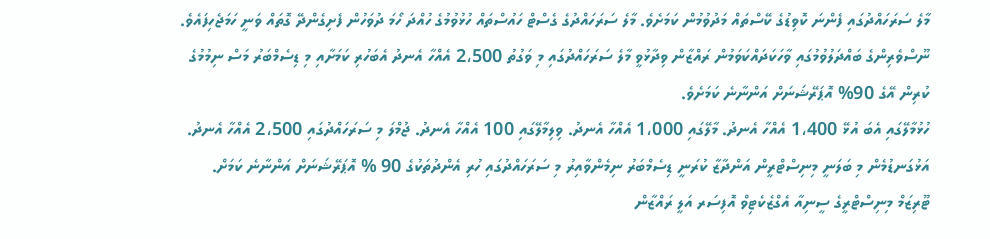މާލެ ސަރަހައްދުގައި ފެންނަ ކޮވިޑުގެ ކޭސްތައް މަދުވުމުން ކަމަށެވެ. މާލެ ސަރަހައްދުގެ ގެސްޓް ހައުސްތައް ހުޅުވުމުގެ ހުއްދަ ހޯމަ ދުވަހުން ފެށިގެންދޭ ގޮތައް ވަނީ ހަމަޖެހިފައެވެ.
ނޫސްވެރިންގެ ބައްދަލުވުމުގައި ވާހަކަދައްކަވަމުން ރައްޒާން ވިދާޅުވީ މާލެ ސަރަހައްދުގައި މި ވަގުތު 2،500 އެއްހާ އެނދު އެބަހުރި ކަމަށާއި މި ޑިސެމްބަރު މަސް ނިމުމުގެ ކުރިން އޭގެ 90% އޮޕަރޭޝަނަށް އަންނާނެ ކަމަށެވެ.
ހުޅުމާލޭގައި އެބަ އުޅޭ 1،400 އެއްހާ އެނދު. މާލޭގައި 1،000 އެއްހާ އެނދު. ވިލިމާލޭގައި 100 އެއްހާ އެނދު. ޖުމްލަ މި ސަރަހައްދުގައި 2،500 އެއްހާ އެނދު. އަޅުގަނޑުމެން މި ބަލަނީ މިނިސްޓްރީން އަންދާޒާ ކުރަނީ ޑިސެމްބަރު ނިމެންވާއިރު މި ސަރަހައްދުގައި ހުރި އެންދުތަކުގެ 90 % އޮޕަރޭޝަނަށް އަންނާނެ ކަމަށް.
ޓޫރިޒަމް މިނިސްޓްރީގެ ސީނިއާ އެގްޒެކެޓިވް އޮފިސަރ އަލީ ރައްޒާން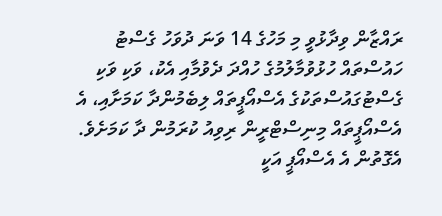ރައްޒާން ވިދާޅުވީ މި މަހުގެ 14 ވަނަ ދުވަހު ގެސްޓު ހައުސްތައް ހުޅުވުމާލުމުގެ ހުއްދަ ދެވުމާއި އެކު، ވަކި ވަކި ގެސްޓުގައުސްތަކުގެ އެސްއޯޕީތައް ލިބެމުންދާ ކަމަށާއި، އެ އެސްއޯޕީތައް މިނިސްޓްރީން ރިވިއު ކުރަމުން ދާ ކަމަށެވެ.
އެގޮތުން އެ އެސްއޯޕީ އަކީ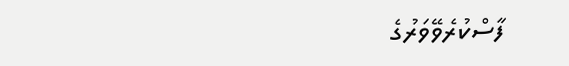ފާސްކުރެވޭވަރުގެ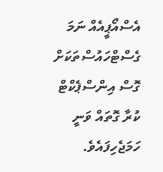އެސްއޯޕީއެއް ނަމަ ގެސްޓްހައުސްތަކަށް ގޮސް އިންސްޕެކްޓް ކުރާ ގޮތައް ވަނީ ހަމަޖެހިފައެވެ.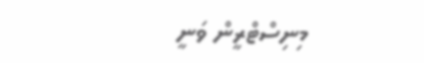މިނިސްޓްރީން ވަނީ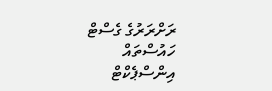ރަށްރަރުގެ ގެސްޓް ހައުސްތައް އިންސްޕެކްޓް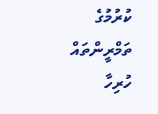ކުރުމުގެ ތަމްރީންތައް ހުރިހާ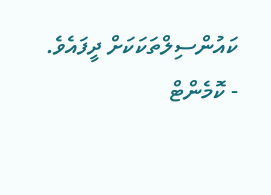ކައުންސިލްތަކަކަށް ދީފައެވެ.
- ކޮމެންޓް